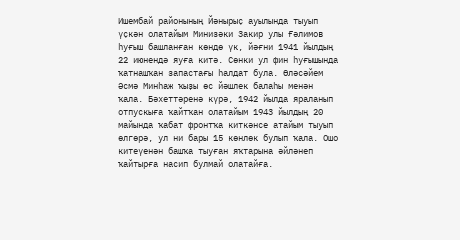Ишембай районының Йәнырыҫ ауылында тыуып үҫкән олатайым Минизәки Закир улы Ғәлимов һуғыш башланған көндө үк, йәғни 1941 йылдың 22 июнендә яуға китә. Сөнки ул фин һуғышында ҡатнашҡан запастағы һалдат була. Өләсәйем Әсмә Минһаж ҡыҙы өс йәшлек балаһы менән ҡала. Бәхеттәренә күрә, 1942 йылда яраланып отпускыға ҡайтҡан олатайым 1943 йылдың 20 майында ҡабат фронтҡа киткәнсе атайым тыуып өлгөрә, ул ни бары 15 көнлөк булып ҡала. Ошо китеүенән башҡа тыуған яҡтарына әйләнеп ҡайтырға насип булмай олатайға.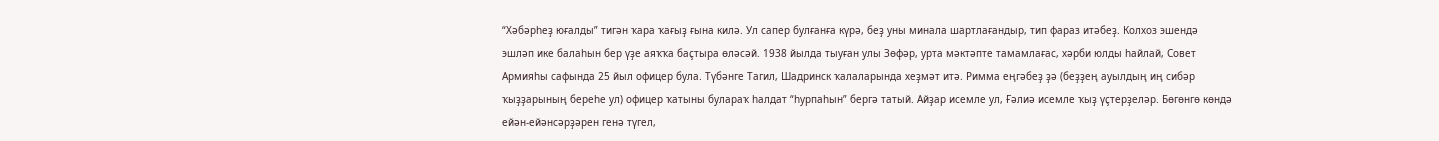“Хәбәрһеҙ юғалды” тигән ҡара ҡағыҙ ғына килә. Ул сапер булғанға күрә, беҙ уны минала шартлағандыр, тип фараз итәбеҙ. Колхоз эшендә эшләп ике балаһын бер үҙе аяҡҡа баҫтыра өләсәй. 1938 йылда тыуған улы Зөфәр, урта мәктәпте тамамлағас, хәрби юлды һайлай, Совет Армияһы сафында 25 йыл офицер була. Түбәнге Тагил, Шадринск ҡалаларында хеҙмәт итә. Римма еңгәбеҙ ҙә (беҙҙең ауылдың иң сибәр ҡыҙҙарының береһе ул) офицер ҡатыны булараҡ һалдат “һурпаһын” бергә татый. Айҙар исемле ул, Ғәлиә исемле ҡыҙ үҫтерҙеләр. Бөгөнгө көндә ейән-ейәнсәрҙәрен генә түгел,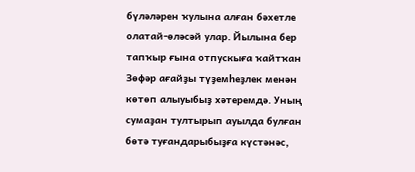бүләләрен ҡулына алған бәхетле олатай-өләсәй улар. Йылына бер тапҡыр ғына отпускыға ҡайтҡан Зөфәр ағайҙы түҙемһеҙлек менән көтөп алыуыбыҙ хәтеремдә. Уның сумаҙан тултырып ауылда булған бөтә туғандарыбыҙға күстәнәс,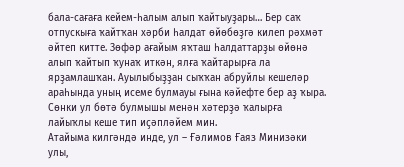бала-сағаға кейем-һалым алып ҡайтыуҙары… Бер саҡ отпускыға ҡайтҡан хәрби һалдат өйөбөҙгә килеп рәхмәт әйтеп китте. Зөфәр ағайым яҡташ һалдаттарҙы өйөнә алып ҡайтып ҡунаҡ иткән, ялға ҡайтарырға ла ярҙамлашҡан. Ауылыбыҙҙан сыҡҡан абруйлы кешеләр араһында уның исеме булмауы ғына кәйефте бер аҙ ҡыра. Сөнки ул бөтә булмышы менән хәтерҙә ҡалырға лайыҡлы кеше тип иҫәпләйем мин.
Атайыма килгәндә инде, ул – Ғәлимов Ғаяз Минизәки улы,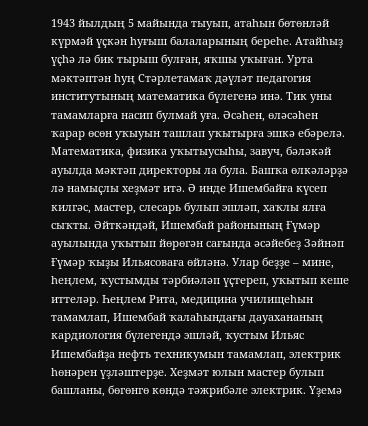1943 йылдың 5 майында тыуып, атаһын бөтөнләй күрмәй үҫкән һуғыш балаларының береһе. Атайһыҙ үҫһә лә бик тырыш булған, яҡшы уҡыған. Урта мәктәптән һуң Стәрлетамаҡ дәүләт педагогия институтының математика бүлегенә инә. Тик уны тамамларға насип булмай уға. Әсәһен, өләсәһен ҡарар өсөн уҡыуын ташлап уҡытырға эшкә ебәрелә. Математика, физика уҡытыусыһы, завуч, бәләкәй ауылда мәктәп директоры ла була. Башҡа өлкәләрҙә лә намыҫлы хеҙмәт итә. Ә инде Ишембайға күсеп килгәс, мастер, слесарь булып эшләп, хаҡлы ялға сыҡты. Әйткәндәй, Ишембай районының Ғүмәр ауылында уҡытып йөрөгән сағында әсәйебеҙ Зәйнәп Ғүмәр ҡыҙы Ильясоваға өйләнә. Улар беҙҙе – мине, һеңлем, ҡустымды тәрбиәләп үҫтереп, уҡытып кеше иттеләр. Һеңлем Рита, медицина училищеһын тамамлап, Ишембай ҡалаһындағы дауахананың кардиология бүлегендә эшләй, ҡустым Ильяс Ишембайҙа нефть техникумын тамамлап, электрик һөнәрен үҙләштерҙе. Хеҙмәт юлын мастер булып башланы, бөгөнгө көндә тәжрибәле электрик. Үҙемә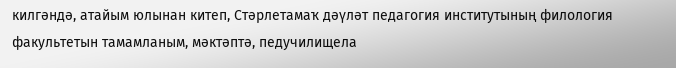килгәндә, атайым юлынан китеп, Стәрлетамаҡ дәүләт педагогия институтының филология факультетын тамамланым, мәктәптә, педучилищела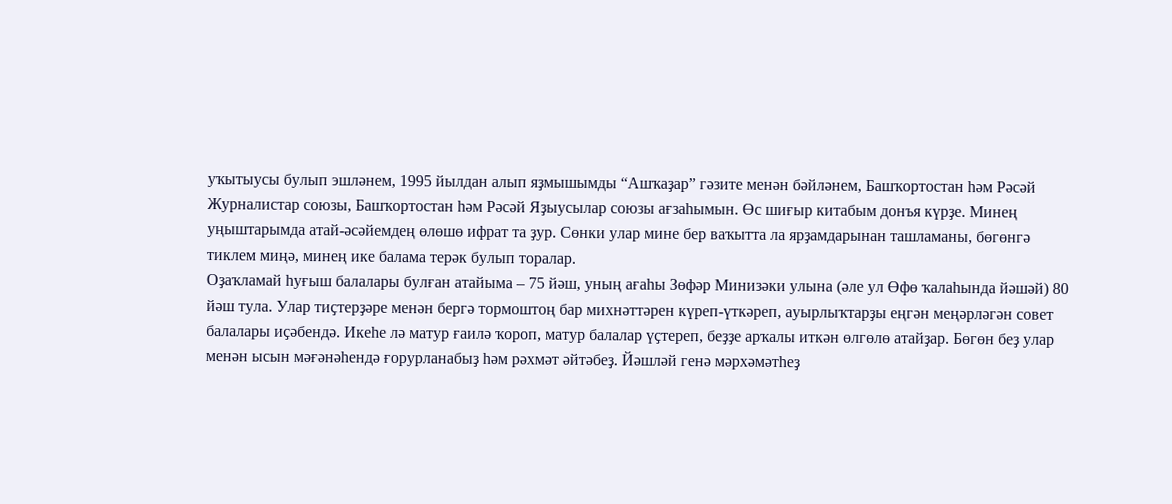уҡытыусы булып эшләнем, 1995 йылдан алып яҙмышымды “Ашҡаҙар” гәзите менән бәйләнем, Башҡортостан һәм Рәсәй Журналистар союзы, Башҡортостан һәм Рәсәй Яҙыусылар союзы ағзаһымын. Өс шиғыр китабым донъя күрҙе. Минең уңыштарымда атай-әсәйемдең өлөшө ифрат та ҙур. Сөнки улар мине бер ваҡытта ла ярҙамдарынан ташламаны, бөгөнгә тиклем миңә, минең ике балама терәк булып торалар.
Оҙаҡламай һуғыш балалары булған атайыма – 75 йәш, уның ағаһы Зөфәр Минизәки улына (әле ул Өфө ҡалаһында йәшәй) 80 йәш тула. Улар тиҫтерҙәре менән бергә тормоштоң бар михнәттәрен күреп-үткәреп, ауырлыҡтарҙы еңгән меңәрләгән совет балалары иҫәбендә. Икеһе лә матур ғаилә ҡороп, матур балалар үҫтереп, беҙҙе арҡалы иткән өлгөлө атайҙар. Бөгөн беҙ улар менән ысын мәғәнәһендә ғорурланабыҙ һәм рәхмәт әйтәбеҙ. Йәшләй генә мәрхәмәтһеҙ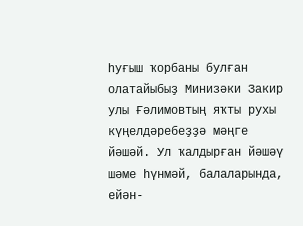һуғыш ҡорбаны булған олатайыбыҙ Минизәки Закир улы Ғәлимовтың яҡты рухы күңелдәребеҙҙә мәңге йәшәй. Ул ҡалдырған йәшәү шәме һүнмәй, балаларында, ейән-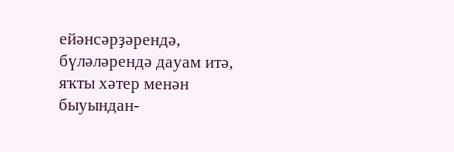ейәнсәрҙәрендә, бүләләрендә дауам итә, яҡты хәтер менән быуындан-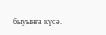быуынға күсә.